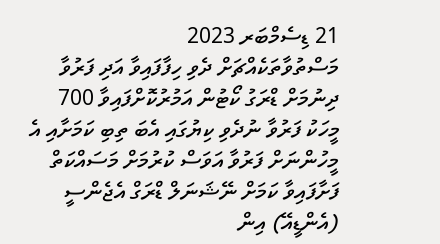21 ޑިސެމްބަރ 2023
މަސްތުވާތަކެއްޗަށް ދެވި ހިފާފައިވާ އަދި ފަރުވާ ދިނުމަށް ޑްރަގު ކޯޓުން އަމުރުކޮށްފައިވާ 700 މީހަކު ފަރުވާ ނުދެވި ކިޔުގައި އެބަ ތިބި ކަމަށާއި އެ މީހުންނަށް ފަރުވާ އަވަސް ކުރުމަށް މަސައްކަތް ފަށާފައިވާ ކަމަށް ނޭޝަނަލް ޑްރަގް އެޖެންސީ (އެންޑީއޭ) އިން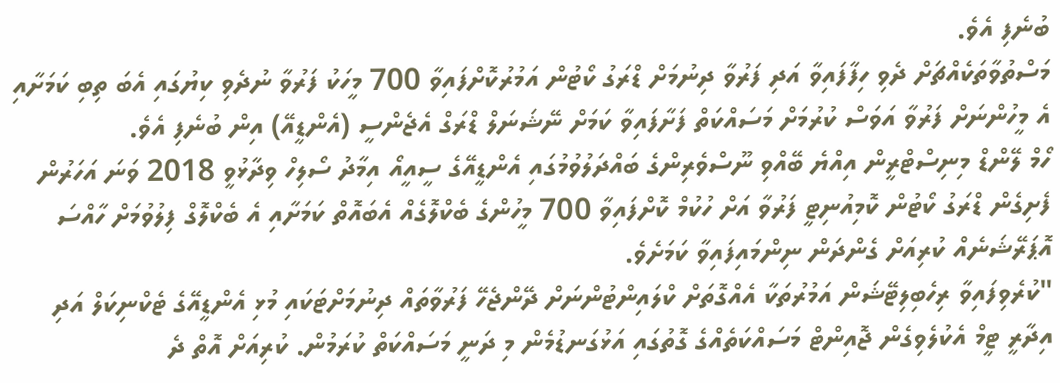ބުނެފި އެވެ.
މަސްތުވާތަކެއްޗަށް ދެވި ހިފާފައިވާ އަދި ފަރުވާ ދިނުމަށް ޑްރަގު ކޯޓުން އަމުރުކޮށްފައިވާ 700 މީހަކު ފަރުވާ ނުދެވި ކިޔުގައި އެބަ ތިބި ކަމަށާއި އެ މީހުންނަށް ފަރުވާ އަވަސް ކުރުމަށް މަސައްކަތް ފަށާފައިވާ ކަމަށް ނޭޝަނަލް ޑްރަގް އެޖެންސީ (އެންޑީއޭ) އިން ބުނެފި އެވެ.
ހޯމް ލޭންޑް މިނިސްޓްރީން އިއްޔެ ބޭއްވި ނޫސްވެރިންގެ ބައްދަލުވުމުގައި އެންޑީއޭގެ ސީއީއޯ އިމާދު ސޯލިހް ވިދާޅުވީ 2018 ވަނަ އަހަރުން ފެށިގެން ޑްރަގު ކޯޓުން ކޮމިއުނިޓީ ފަރުވާ އަށް ހުކުމް ކޮށްފައިވާ 700 މީހުންގެ ބެކްލޮގެއް އެބައޮތް ކަމަށާއި އެ ބެކްލޮގް ފިލުވުމަށް ހާއްސަ އޮޕަރޭޝަނެއް ކުރިއަށް ގެންދަން ނިންމައިފައިވާ ކަމަށެވެ.
"ކުރެވިފައިވާ ރިހެބިލިޓޭޝަން އަމުރުތަކާ އެއްގޮތަށް ކްލައިންޓުންނަށް ދޭންޖެހޭ ފަރުވާތައް ދިނުމަށްޓަކައި މުޅި އެންޑީއޭގެ ޓެކްނިކަލް އަދި އިދާރީ ޓީމް އެކުލެވިގެން ޖޮއިންޓް މަސައްކަތެއްގެ ގޮތުގައި އަޅުގަނޑުމެން މި ދަނީ މަސައްކަތް ކުރަމުން. ކުރިއަށް އޮތް ދެ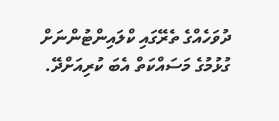ދުވަހެއްގެ ތެރޭގައި ކްލައިންޓުންނަށް ގުޅުމުގެ މަސައްކަތް އެބަ ކުރިއަށްދޭ.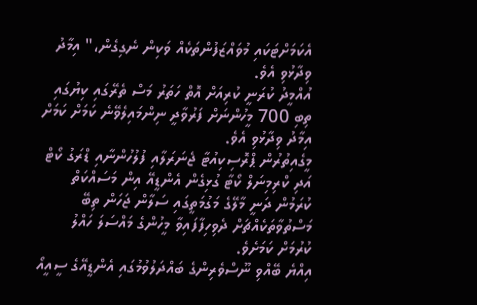އެކަމަށްޓަކައި މުވައްޒަފުންތަކެއް ވަކިން ނެގިގެން،" އިމާދު ވިދާޅުވި އެވެ.
އުއްމީދު ކުރަނީ ކުރިއަށް އޮތް ހަތަރު މަސް ތެރޭގައި ކިޔުގައި ތިބި 700 މީހުންނަށް ފަރުވާދީ ނިންމައިލެވޭނެ ކަމަށް ކަމަށް އިމާދު ވިދާޅުވި އެވެ.
މީގެއިތުރުން ޕްރޮސިކިއުޓާ ޖެނަރަލާއި ފުލުހުންނާއި ޑްރަގު ކޯޓް އަދި ކްރިމިނަލް ކޯޓާ ގުޅިގެން އެންޑީއޭ އިން މަސައްކަތް ކުރަމުން ދަނީ މާލޭގެ މަގުމަތީގައި ސަލާން ޖަހަން ތިބޭ މަސްތުވާތަކެއްޗަށް ދެވިހިފާފައިވާ މީހުންގެ މައްސަލަ ހައްލު ކުރުމަށް ކަމަށެވެ.
އިއްޔެ ބޭއްވި ނޫސްވެރިންގެ ބައްދަލުވުމުގައި އެންޑީއޭގެ ސީއީއޯ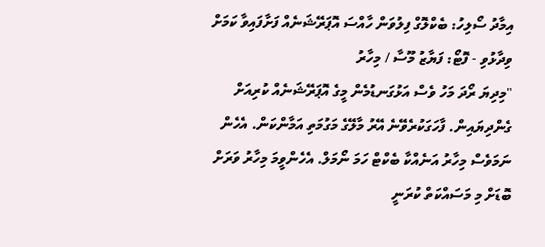އިމާދު ސޯލިހު: ބެކްލޮގް ފިލުވަން ހާއްސަ އޮޕަރޭޝަނެއް ފަށާފައިވާ ކަމަށް ވިދާޅުވި - ފޮޓޯ: ފަޔާޒު މޫސާ / މިހާރު
"މިދިޔަ ރޯދަ މަހު ވެސް އަޅުގަނޑުމެން މީގެ އޮޕަރޭޝަނެއް ކުރިއަށް ގެންދިޔައިން. ފާހަގަކުރެވޭނެ އޭރު މާލޭގެ މަގުމަތި އަމާންކަން. އެހެން ނަމަވެސް މިހާރު އަނެއްކާ ބެކްޓް ހަމަ ނޯމަލް. އެހެންވީމަ މިހާރު ވަރަށް ބޮޑަށް މި މަސައްކަތް ކުރަނީ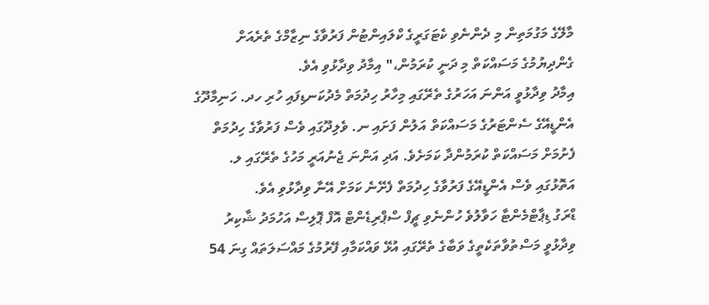މާލޭގެ މަގުމަތިން މި ދެންނެވި ކެޓަގަރީގެ ކްލައިންޓުން ފަރުވާގެ ނިޒާމްގެ ތެރެއަށް ގެންދިޔުމުގެ މަސައްކަތް މި ދަނީ ކުރަމުން،" އިމާދު ވިދާޅުވި އެވެ.
އިމާދު ވިދާޅުވީ އަންނަ އަހަރުގެ ތެރޭގައި މިހާރު ހިދުމަތް މެދުކަނޑިފައި ހުރި ހދ. ހަނިމާދޫގެ އެންޑީއޭގެ ސެންޓަރުގެ މަސައްކަތް އަލުން ފަށައި ނ. ވެލިދޫގައި ވެސް ފަރުވާގެ ހިދުމަތް ފެށުމަށް މަސައްކަތް ކުރަމުންދާ ކަމަށެވެ. އަދި އަންނަ ޖެނުއަރީ މަހުގެ ތެރޭގައި ލ. އަތޮޅުގައި ވެސް އެންޑީއޭގެ ފަރުވާގެ ހިދުމަތް ފެށޭނެ ކަމަށް އޭނާ ވިދާޅުވި އެވެ.
ޑްރަގު ޑިޕާޓްމެންޓާ ހަވާލުވެ ހުންނެވި ޗީފް ސްޕްރިޑެންޓް އޮފް ޕޮލިސް އަހުމަދު ޝާކިރު ވިދާޅުވީ މަސްތުވާތަކެތީގެ ވަބާގެ ތެރޭގައި އުޅޭ ވައްކަމާއި ފޭރުމުގެ މައްސަލަތައް ގިނަ 54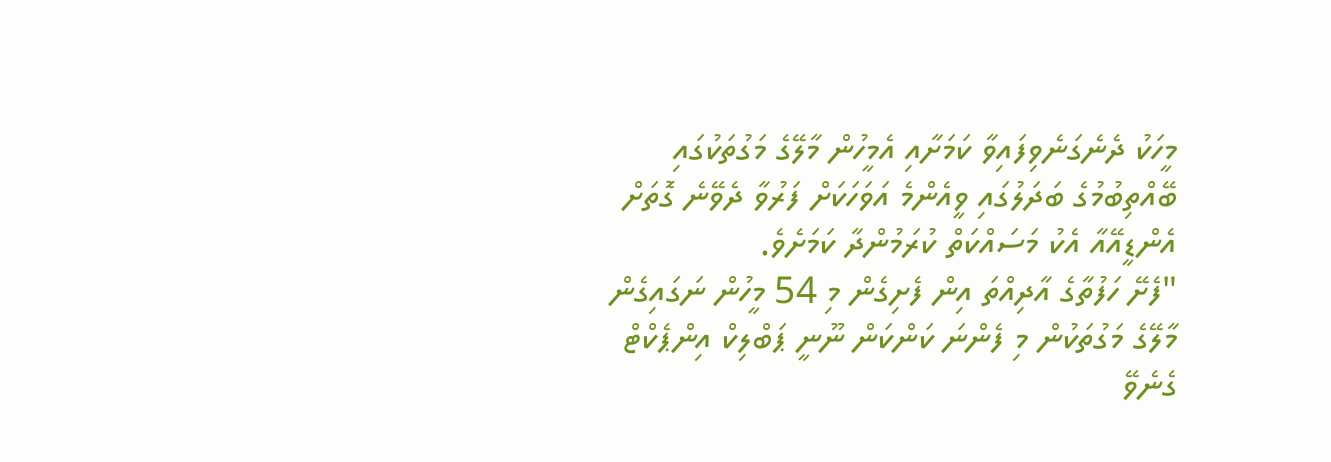މީހަކު ދެނެގަނެވިފައިވާ ކަމަށާއި އެމީހުން މާލޭގެ މަގުތަކުގައި ބޭއްތިބުމުގެ ބަދަލުގައި ވީއެންމެ އަވަހަކަށް ފަރުވާ ދެވޭނެ ގޮތަށް އެންޑީއޭއާ އެކު މަސައްކަތް ކުރަމުންދާ ކަމަށެވެ.
"ފެށޭ ހަފުތާގެ އާދިއްތަ އިން ފެށިގެން މި 54 މީހުން ނަގައިގެން މާލޭގެ މަގުތަކުން މި ފެންނަ ކަންކަން ނޫނީ ޕަބްލިކް އިންޕެކްޓް ގެނެވޭ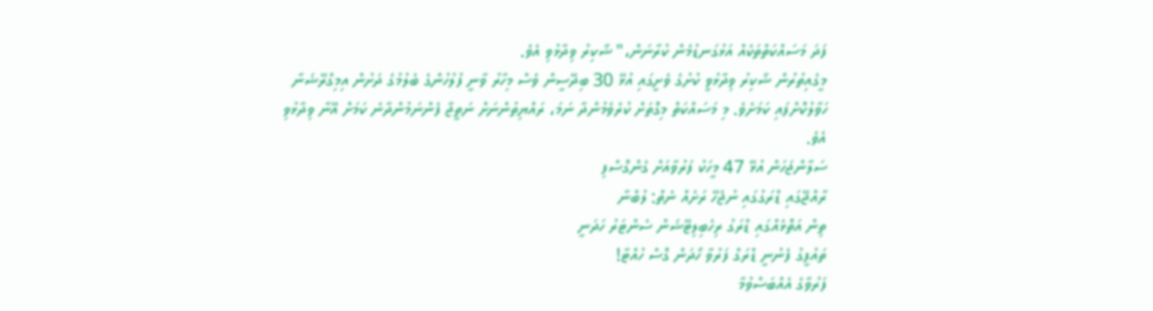ފަދަ މަސައްކަތްތަކެއް އަޅުގަނޑުމެން ކުރާނަން،" ޝާކިރު ވިދާޅުވި އެވެ.
މީގެއިތުރުން ޝާކިރު ވިދާޅުވީ ކުށުގެ ވެށީގައި އުޅޭ 30 ބިދޭސީން ވެސް މިހާރު ވާނީ ފުލުހުންގެ ބެލުމުގެ ދަށުން އިމިގްރޭޝަނާ ހަވާލުކޮށްފައި ކަމަށެވެ. މި މަސައްކަތް މިގޮތަށް ކުރެވެމުންދާ ނަމަ، ރައްޔިތުންނަށް ނަތީޖާ ފެންނަމުންދާނެ ކަމަށް އޭނާ ވިދާޅުވި އެވެ.
ސަލާންޖަހަން އުޅޭ 47 މީހަކު ފަރުވާއަށް ގެންގޮސްފި
ރާއްޖޭގައި ޑްރަގުގައި ނުޖެހޭ ރަށެއް ނެތް: ލުބްނާ
ތިން އަތޮޅެއްގައި ޑްރަގު ރިހެބިލިޓޭޝަން ސެންޓަރު ހަދަނީ
ތައުފީގު ފެނުނީ ޑްރަގް ފަރުވާ ހޯދަން ގޮސް ހުއްޓާ!
ފަރުވާގެ އެއްބަސްވުމާ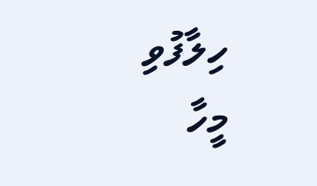ހިލާފުވި މީހާ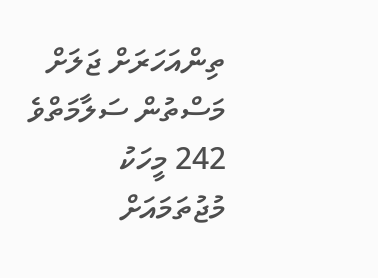ތިންއަހަރަށް ޖަލަށް
މަސްތުން ސަލާމަތްވެ 242 މީހަކު މުޖުތަމައަށް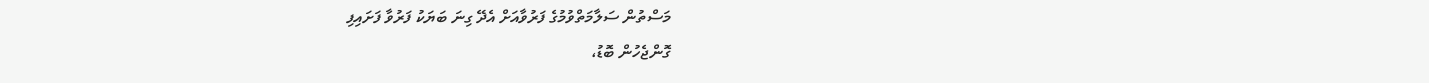މަސްތުން ސަލާމަތްވުމުގެ ފަރުވާއަށް އެދޭ ގިނަ ބަޔަކު ފަރުވާ ފަށައިފި
ގޮންޖެހުން ބޮޑު،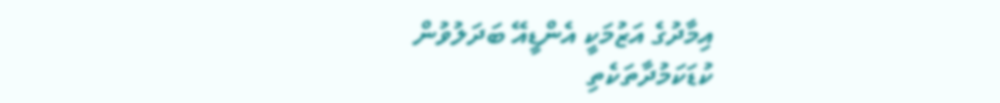އިމާދުގެ އަޒުމަކީ އެންޑީއޭ ބަދަލުވުން
ކުޑަކަމުދާތަކެތި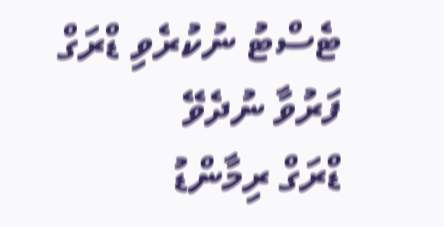ޓެސްޓު ނުކުރެވި ޑްރަގް ފަރުވާ ނުދެވޭ
ޑްރަގް ރިމާންޑު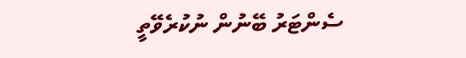ސެންޓަރު ބޭނުން ނުކުރެވޭތީ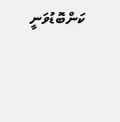ކަންބޮޑުވަނީ